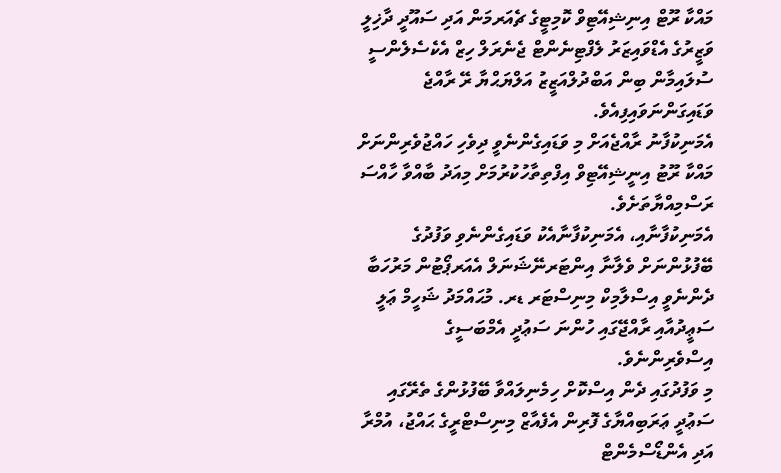މައްކާ ރޫޓް އިނިޝިއޭޓިވް ކޮމިޓީގެ ޗެއަރމަން އަދި ސައޫދީ ދާޚިލީ ވަޒީރުގެ އެޑްވައިޒަރު ލެފްޓިނެންޓް ޖެނެރަލް ހިޒް އެކެސެލެންސީ ސުލައިމާން ބިން އަބްދުލްއަޒީޒު އަލްޔަޙްޔާ ރޭ ރާއްޖެ ވަޑައިގަންނަވައިފިއެވެ.
އެމަނިކުފާނު ރާއްޖެއަށް މި ވަޑައިގެންނެވީ ދިވެހި ހައްޖުވެރިންނަށް މައްކާ ރޫޓު އިނީޝިއޭޓިވް އިފްތިތާހުކުރުމަށް މިއަދު ބާއްވާ ހާއްސަ ރަސްމިއްޔާތަށެވެ.
އެމަނިކުފާނާއި، އެމަނިކުފާނާއެކު ވަޑައިގެންނެވި ވަފުދުގެ ބޭފުޅުންނަށް ވެލާނާ އިންޓަރނޭޝަނަލް އެއަރޕޯޓުން މަރުހަބާ ދެންނެވީ އިސްލާމިކް މިނިސްޓަރ ޑރ. މުޙައްމަދު ޝަހީމް ޢަލީ ސަޢީދުއާއި ރާއްޖޭގައި ހުންނަ ސަޢުދީ އެމްބަސީގެ އިސްވެރިންނެވެ.
މި ވަފުދުގައި ދެން އިސްކޮށް ހިމެނިލައްވާ ބޭފުޅުންގެ ތެރޭގައި ސަޢުދީ ޢަރަބިއްޔާގެ ފޮރިން އެފެއާޒް މިނިސްޓްރީގެ ޙައްޖު، އުމްރާ އަދި އެންޑޯސްމެންޓް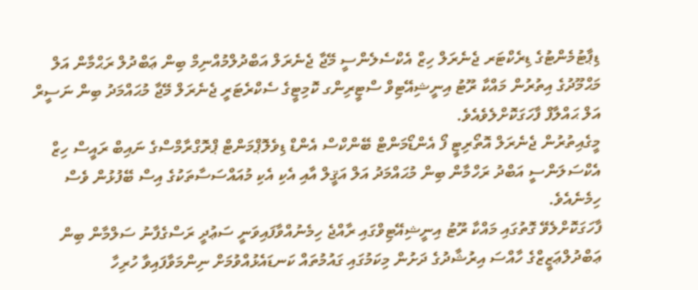ޑިޕާޓުމެންޓުގެ ޑިރެކްޓަރ ޖެނެރަލް ހިޒް އެކްސެލެންސީ މޭޖާ ޖެނެރަލް އަބްދުލްމުއްނިމް ބިން ޢަބްދުލް ރަޙްމާން އަލް މަޙްމޫދުގެ އިތުރުން މައްކާ ރޫޓު އިނީޝިއޭޓިވް ސްޓީރިންގ ކޮމިޓީގެ ސެކްރެޓަރީ ޖެނެރަލް މޭޖާ މުޙައްމަދު ބިން ނަސީރް އަލް ޙައްލާފް ފާހަގަކޮށްލެވެއެވެ.
މީގެއިތުރުން ޖެނެރަލް އޮތޯރިޓީ ފޯ އެންޑޯމަންޓް ބޭންކްސް އެންޑް ޑިވެލޮޕްމަންޓް ޕްރޮގްރާމްސްގެ ނައިބް ރައީސް ހިޒް އެކްސަލަންސީ އަބްދު ރަހްމާން ބިން މުޙައްމަދު އަލް އަޤީލް އާއި އެކި އެކި މުއައްސަސާތަކުގެ އިސް ބޭފުޅުން ވެސް ހިމެނެއެވެ.
ފާހަގަކޮށްލެވޭ ގޮތުގައި މައްކާ ރޫޓު އިނީޝިއޭޓިވްގައި ރާއްޖެ ހިމެނުއްވާފައިވަނީ ސަޢުދީ ރަސްގެފާނު ސަލްމާން ބިން ޢަބްދުލްޢަޒީޒްގެ ހާއްސަ އިރުޝާދުގެ ދަށުން މިކަމުގައި ގައުމުތައް ކަނޑައެޅުއްވުމަށް ނިންމަވާފައިވާ ހުރިހާ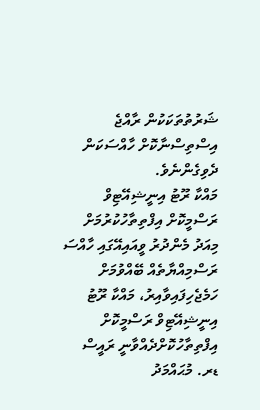ޝަރުތުތަކަކުން ރާއްޖެ އިސްތިސްނާކޮށް ހާއްސަކަން ދެވިގެންނެވެ.
މައްކާ ރޫޓު އިނީޝިއޭޓިވް ރަސްމީކޮށް އިފްތިތާހުކުރުމަށް މިއަދު މެންދުރު ވީއައިއޭގައި ހާއްސަ ރަސްމިއްޔާތެއް ބޭއްވުމަށް ހަމެޖެހިފައިވާއިރު، މައްކާ ރޫޓު އިނީޝިއޭޓިވް ރަސްމީކޮށް އިފްތިތާހުކޮށްދެއްވާނީ ރައީސް ޑރ. މުޙައްމަދު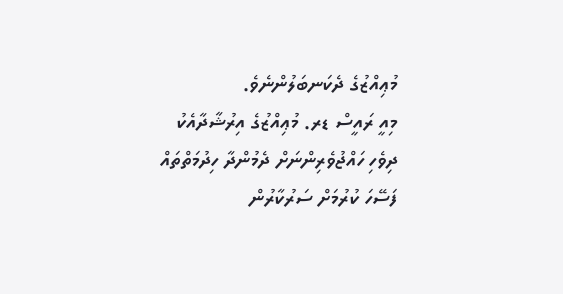މުޢިއްޒުގެ ދެކަނބަލުންނެވެ.
މިއީ ރައީސް ޑރ. މުޢިއްޒުގެ އިރުޝާދާއެކު ދިވެހި ހައްޖުވެރިންނަށް ދެމުންދާ ހިދުމަތްތައް ފަސޭހަ ކުރުމަށް ސަރުކާރުން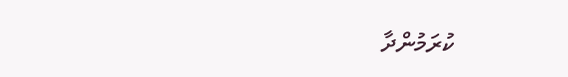ކުރަމުންދާ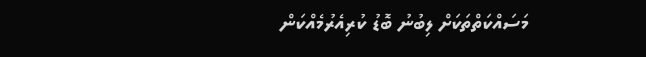މަސައްކަތްތަކަށް ލިބުނު ބޮޑު ކުރިއެރުމެއްކަން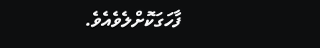ފާހަގަކޮށްލެވެއެވެ.